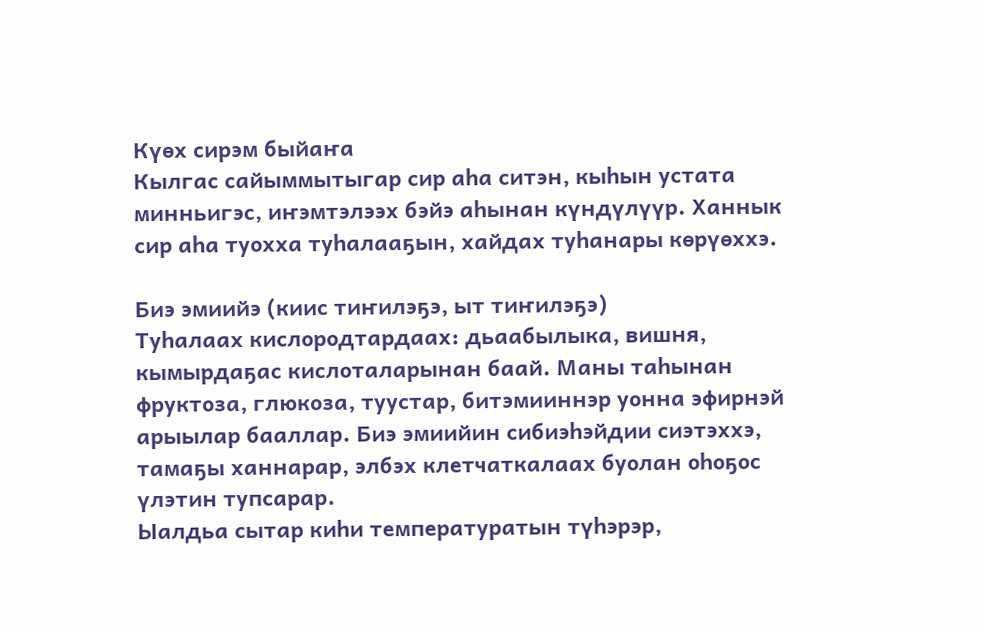Күөх сирэм быйаҥа
Кылгас сайыммытыгар сир аһа ситэн, кыһын устата минньигэс, иҥэмтэлээх бэйэ аһынан күндүлүүр. Ханнык сир аһа туохха туһалааҕын, хайдах туһанары көрүөххэ.

Биэ эмиийэ (киис тиҥилэҕэ, ыт тиҥилэҕэ)
Туһалаах кислородтардаах: дьаабылыка, вишня, кымырдаҕас кислоталарынан баай. Маны таһынан фруктоза, глюкоза, туустар, битэмииннэр уонна эфирнэй арыылар бааллар. Биэ эмиийин сибиэһэйдии сиэтэххэ, тамаҕы ханнарар, элбэх клетчаткалаах буолан оһоҕос үлэтин тупсарар.
Ыалдьа сытар киһи температуратын түһэрэр,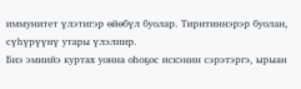иммунитет үлэтигэр өйөбүл буолар. Тиритиннэрэр буолан, сүһүрүүнү утары үлэлиир.
Биэ эмиийэ куртах уонна оһоҕос искэнин сэрэтэргэ, ырыан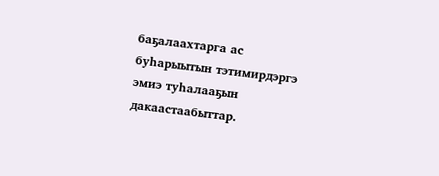баҕалаахтарга ас буһарыытын тэтимирдэргэ эмиэ туһалааҕын дакаастаабыттар.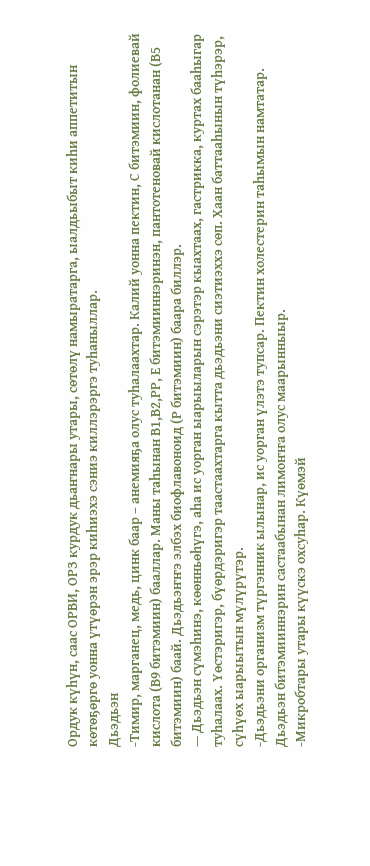Ордук күһүн, саас ОРВИ, ОРЗ курдук дьаҥнары утары, сөтөлү намыратарга, ыалдьыбыт киһи аппетитын көтөҕөргө уонна үтүөрэн эрэр киһиэхэ сэниэ киллэрэргэ туһаныллар.
Дьэдьэн
-Тимир, марганец, медь, цинк баар – анемияҕа олус туһалаахтар. Калий уонна пектин, С битэмиин, фолиевай кислота (В9 битэмиин) бааллар. Маны таһынан В1,В2,РР, Е битэмииннэринэн, пантотеновай кислотанан (В5 битэмиин) баай. Дьэдьэҥҥэ элбэх биофлавоноид (Р битэмиин) баара биллэр.
— Дьэдьэн сүмэһинэ, көөнньөһүгэ, аһа ис уорган ыарыыларын сэрэтэр кыахтаах, гастрикка, куртах бааһыгар туһалаах. Үөстэригэр, бүөрдэригэр таастаахтарга кытта дьэдьэни сиэтиэххэ сөп. Хаан баттааһынын түһэрэр, сүһүөх ыарыытын мүлүрүтэр.
-Дьэдьэни организм түргэнник ылынар, ис уорган үлэтэ тупсар. Пектин холестерин таһымын намтатар. Дьэдьэн битэмииннэрин састаабынан лимоҥҥа олус маарынныыр.
-Микробтары утары күүскэ охсуһар. Күөмэй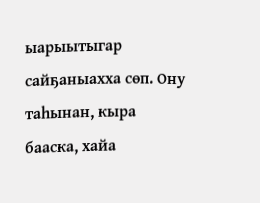ыарыытыгар сайҕаныахха сөп. Ону таһынан, кыра бааска, хайа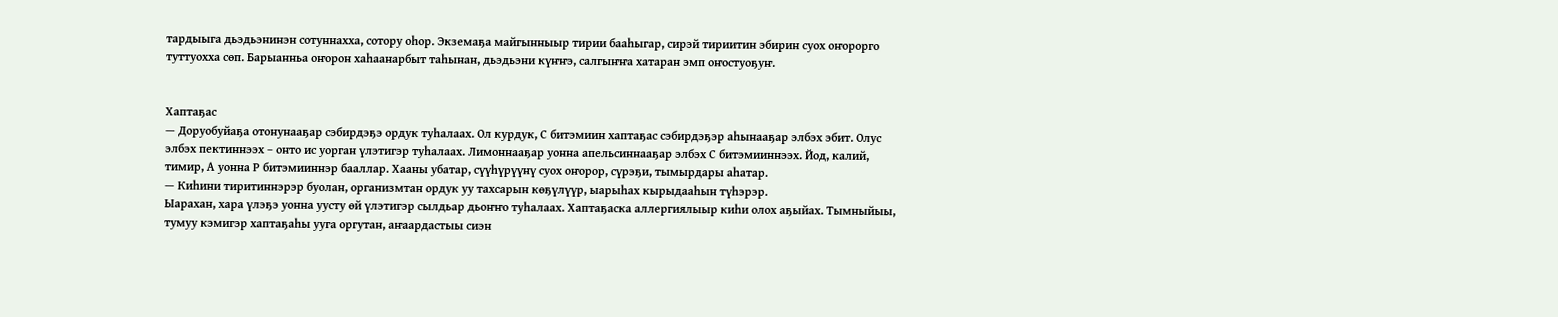тардыыга дьэдьэнинэн сотуннахха, сотору оһор. Экземаҕа майгынныыр тирии бааһыгар, сирэй тириитин эбирин суох оҥорорго туттуохха сөп. Барыанньа оҥорон хаһаанарбыт таһынан, дьэдьэни күҥҥэ, салгыҥҥа хатаран эмп оҥостуоҕуҥ.


Хаптаҕас
— Доруобуйаҕа отонунааҕар сэбирдэҕэ ордук туһалаах. Ол курдук, С битэмиин хаптаҕас сэбирдэҕэр аһынааҕар элбэх эбит. Олус элбэх пектиннээх – онто ис уорган үлэтигэр туһалаах. Лимоннааҕар уонна апельсиннааҕар элбэх С битэмииннээх. Йод, калий, тимир, А уонна Р битэмииннэр бааллар. Хааны убатар, сүүһүрүүнү суох оҥорор, сүрэҕи, тымырдары аһатар.
— Киһини тиритиннэрэр буолан, организмтан ордук уу тахсарын көҕүлүүр, ыарыһах кырыдааһын түһэрэр.
Ыарахан, хара үлэҕэ уонна уусту өй үлэтигэр сылдьар дьоҥҥо туһалаах. Хаптаҕаска аллергиялыыр киһи олох аҕыйах. Тымныйыы, тумуу кэмигэр хаптаҕаһы ууга оргутан, аҥаардастыы сиэн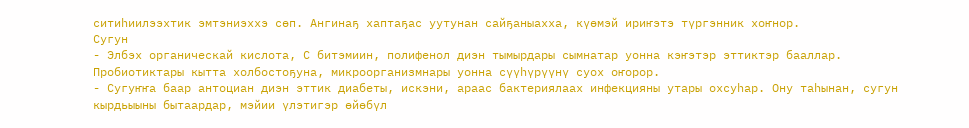ситиһиилээхтик эмтэниэххэ сөп. Ангинаҕ хаптаҕас уутунан сайҕаныахха, күөмэй ириҥэтэ түргэнник хоҥнор.
Сугун
- Элбэх органическай кислота, С битэмиин, полифенол диэн тымырдары сымнатар уонна кэҥэтэр эттиктэр бааллар. Пробиотиктары кытта холбостоҕуна, микроорганизмнары уонна сүүһүрүүнү суох оҥорор.
- Сугуҥҥа баар антоциан диэн эттик диабеты, искэни, араас бактериялаах инфекцияны утары охсуһар. Ону таһынан, сугун кырдьыыны бытаардар, мэйии үлэтигэр өйөбүл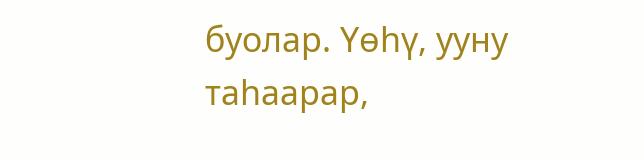буолар. Үөһү, ууну таһаарар,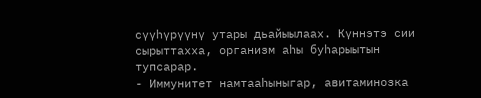сүүһүрүүнү утары дьайыылаах. Күннэтэ сии сырыттахха, организм аһы буһарыытын тупсарар.
- Иммунитет намтааһыныгар, авитаминозка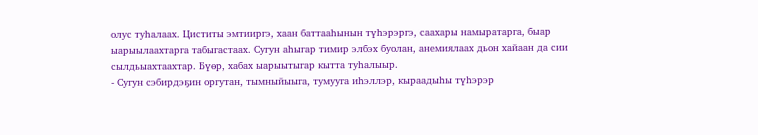олус туһалаах. Циститы эмтииргэ, хаан баттааһынын түһэрэргэ, саахары намыратарга, быар ыарыылаахтарга табыгастаах. Сугун аһыгар тимир элбэх буолан, анемиялаах дьон хайаан да сии сылдьыахтаахтар. Бүөр, хабах ыарыытыгар кытта туһалыыр.
- Сугун сэбирдэҕин оргутан, тымныйыыга, тумууга иһэллэр, кыраадыһы түһэрэр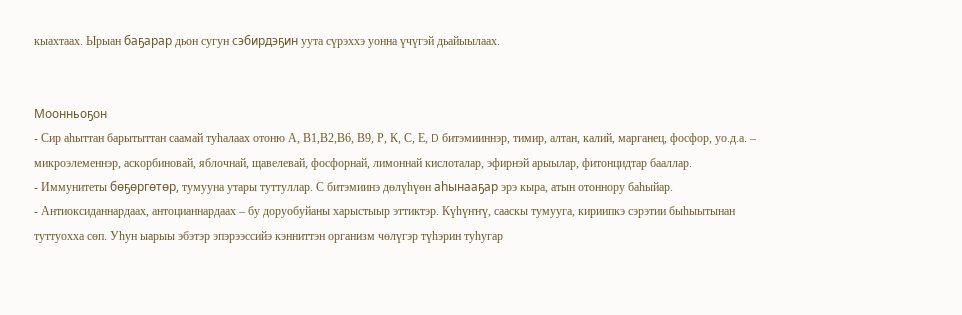кыахтаах. Ырыан баҕарар дьон сугун сэбирдэҕин уута сүрэххэ уонна үчүгэй дьайыылаах.


Моонньоҕон
- Сир аһыттан барытыттан саамай туһалаах отоню А, В1,В2,В6, В9, Р, К, С, Е, D битэмииннэр, тимир, алтан, калий, марганец, фосфор, уо.д.а. – микроэлеменнэр, аскорбиновай, яблочнай, щавелевай, фосфорнай, лимоннай кислоталар, эфирнэй арыылар, фитонцидтар бааллар.
- Иммунитеты бөҕөргөтөр, тумууна утары туттуллар. С битэмиинэ дөлүһүөн аһынааҕар эрэ кыра, атын отоннору баһыйар.
- Антиоксиданнардаах, антоцианнардаах – бу доруобуйаны харыстыыр эттиктэр. Күһүҥҥү, сааскы тумууга, кириипкэ сэрэтии быһыытынан туттуохха сөп. Уһун ыарыы эбэтэр эпэрээссийэ кэнниттэн организм чөлүгэр түһэрин туһугар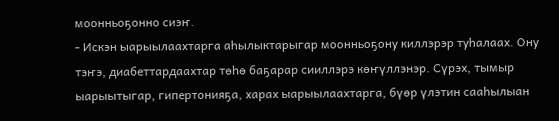моонньоҕонно сиэҥ.
- Искэн ыарыылаахтарга аһылыктарыгар моонньоҕону киллэрэр туһалаах. Ону тэҥэ, диабеттардаахтар төһө баҕарар сииллэрэ көҥүллэнэр. Сүрэх, тымыр ыарыытыгар, гипертонияҕа, харах ыарыылаахтарга, бүөр үлэтин сааһылыан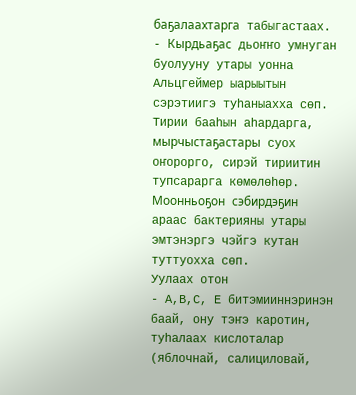баҕалаахтарга табыгастаах.
- Кырдьаҕас дьоҥҥо умнуган буолууну утары уонна Альцгеймер ыарыытын сэрэтиигэ туһаныахха сөп. Тирии бааһын аһардарга, мырчыстаҕастары суох оҥорорго, сирэй тириитин тупсарарга көмөлөһөр. Моонньоҕон сэбирдэҕин араас бактерияны утары эмтэнэргэ чэйгэ кутан туттуохха сөп.
Уулаах отон
- А,В,С, Е битэмииннэринэн баай, ону тэҥэ каротин, туһалаах кислоталар (яблочнай, салициловай,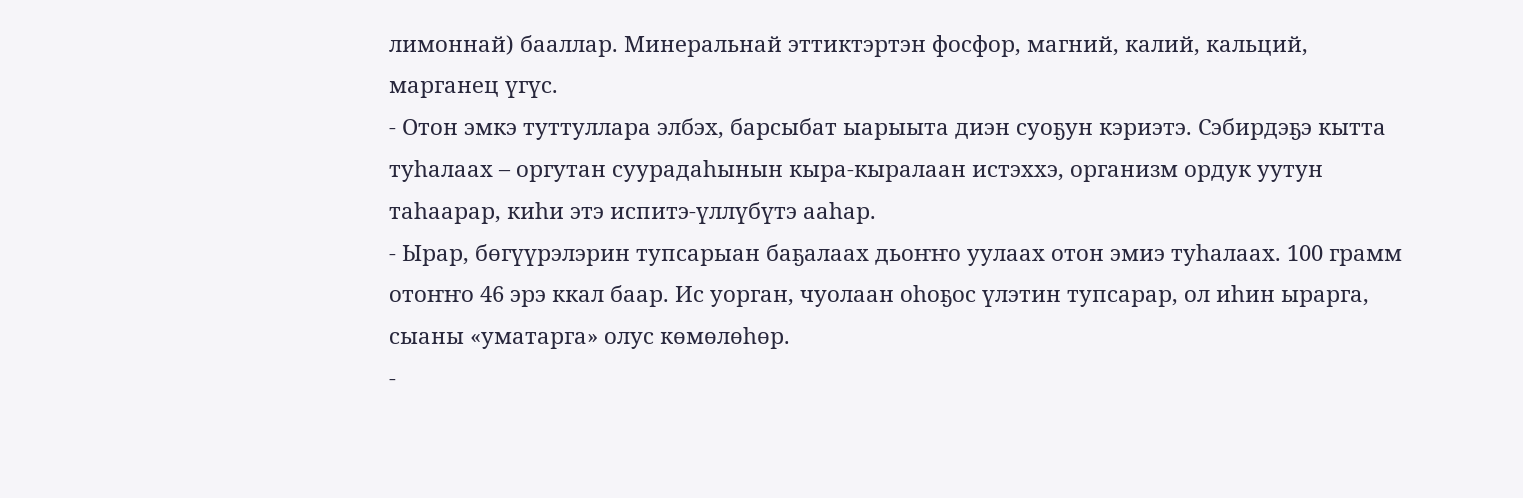лимоннай) бааллар. Минеральнай эттиктэртэн фосфор, магний, калий, кальций, марганец үгүс.
- Отон эмкэ туттуллара элбэх, барсыбат ыарыыта диэн суоҕун кэриэтэ. Сэбирдэҕэ кытта туһалаах – оргутан суурадаһынын кыра-кыралаан истэххэ, организм ордук уутун таһаарар, киһи этэ испитэ-үллүбүтэ ааһар.
- Ырар, бөгүүрэлэрин тупсарыан баҕалаах дьоҥҥо уулаах отон эмиэ туһалаах. 100 грамм отоҥҥо 46 эрэ ккал баар. Ис уорган, чуолаан оһоҕос үлэтин тупсарар, ол иһин ырарга, сыаны «уматарга» олус көмөлөһөр.
-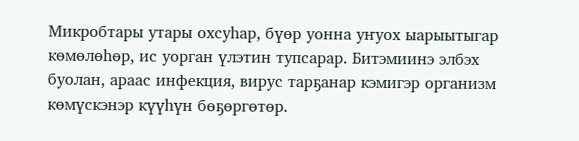Микробтары утары охсуһар, бүөр уонна уҥуох ыарыытыгар көмөлөһөр, ис уорган үлэтин тупсарар. Битэмиинэ элбэх буолан, араас инфекция, вирус тарҕанар кэмигэр организм көмүскэнэр күүһүн бөҕөргөтөр.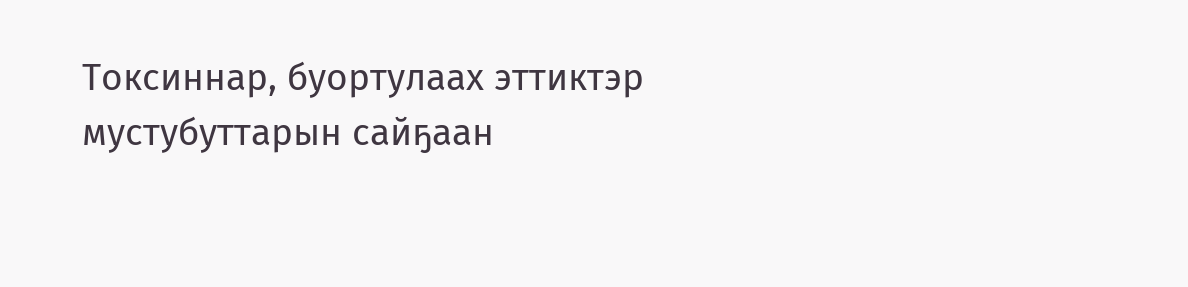Токсиннар, буортулаах эттиктэр мустубуттарын сайҕаан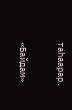таһаарар.

«Байдам»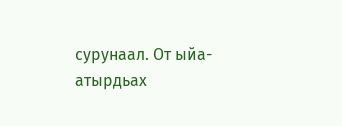сурунаал. От ыйа- атырдьах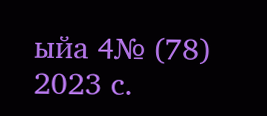ыйа 4№ (78) 2023 с.